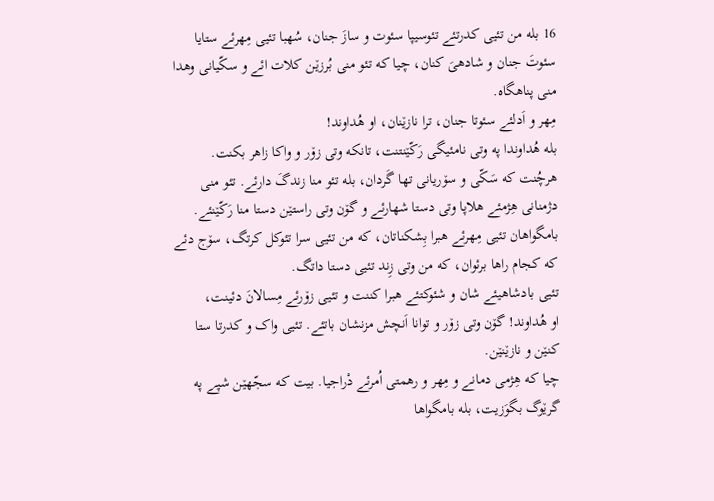16 بله من تئیی کدرتئے تئوسیپا سئوت و سازَ جنان، سُهبا تئیی مِهرئے ستایا سئوتَ جنان و شادهیَ کنان، چیا که تئو منی بُرزێن کلات ائے و سکّیانی وهدا منی پناهگاه.
مِهر و اَدلئے سئوتا جنان، ترا نازێنان، او هُداوند!
بله هُداوندا په وتی نامئیگی رَکّێنتنت، تانکه وتی زۆر و واکا زاهر بکنت.
هرچُنت که سَکّی و سۆریانی تها گَردان، بله تئو منا زندگَ دارئے. تئو منی دژمنانی هِژمئے هلاپا وتی دستا شهارئے و گۆن وتی راستێن دستا منا رَکّێنئے.
بامگواهان تئیی مِهرئے هبرا بِشکناتان، که من تئیی سرا تئوکل کرتگ، سۆج دئے که کجام راها برئوان، که من وتی زِند تئیی دستا داتگ.
تئیی بادشاهیئے شان و شئوکتئے هبرا کننت و تئیی زۆرئے مِسالانَ دئینت،
او هُداوند! گۆن وتی زۆر و توانا اَنچش مزنشان باتئے. تئیی واک و کدرتا ستا کنێن و نازێنێن.
چیا که هِژمی دمانے و مِهر و رهمتی اُمرئے دْراجیا. بیت که سجّهێن شپے په گرێوگ بگوَزیت، بله بامگواها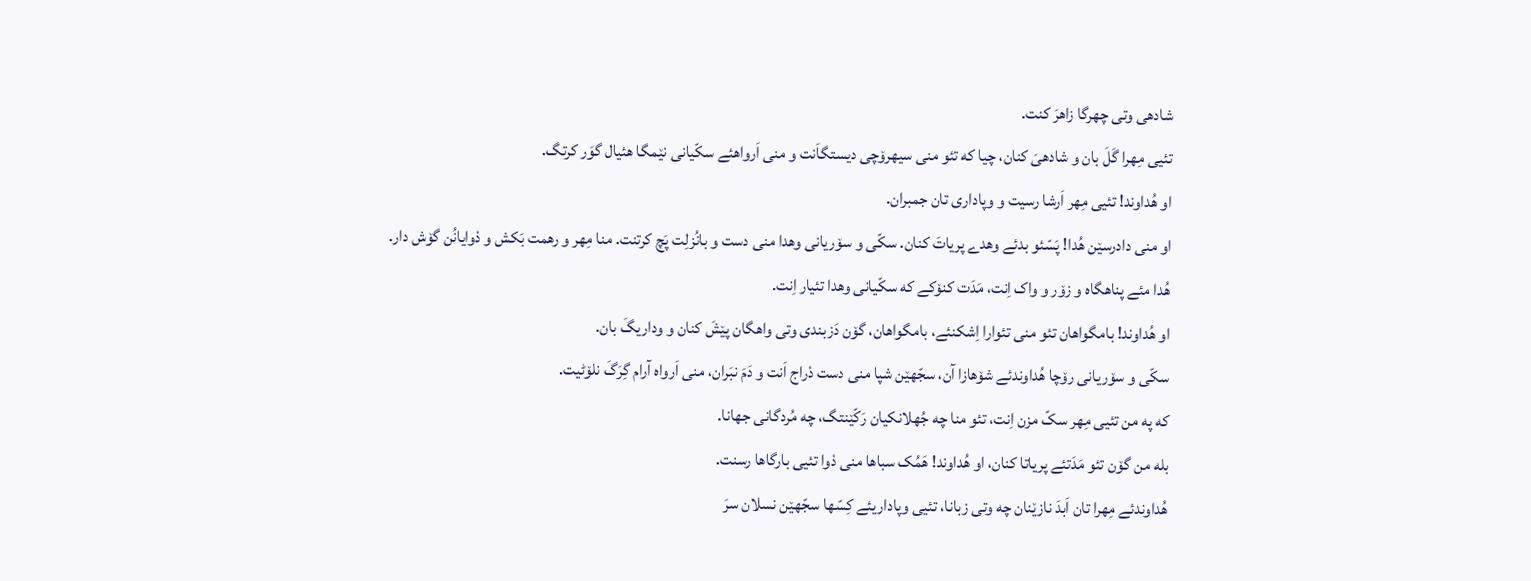شادهی وتی چهرگا زاهرَ کنت.
تئیی مِهرا گَلَ بان و شادهیَ کنان، چیا که تئو منی سیهرۆچی دیستگاَنت و منی اَرواهئے سکّیانی نێمگا هئیال گوَر کرتگ.
او هُداوند! تئیی مِهر اَرشا رسیت و وپاداری تان جمبران.
او منی دادرسێن هُدا! پَسّئو بدئے وهدے پریاتَ کنان. سکّی و سۆریانی وهدا منی دست و بانُزلِت پَچ کرتنت. منا مِهر و رهمت بَکش و دْوایانُن گۆش دار.
هُدا مئے پناهگاه و زۆر و واک اِنت، مَدَت کنۆکے که سکّیانی وهدا تئیار اِنت.
او هُداوند! بامگواهان تئو منی تئوارا اِشکنئے، بامگواهان، گۆن دَزبندی وتی واهگان پێشَ کنان و وداریگَ بان.
سکّی و سۆریانی رۆچا هُداوندئے شۆهازا آن، سجّهێن شپا منی دست دْراج اَنت و دَمَ نبَران، منی اَرواه آرام گِرَگَ نلۆٹیت.
که په من تئیی مِهر سکّ مزن اِنت، تئو منا چه جُهلانکیان رَکّێنتگ، چه مُردگانی جهانا.
بله من گۆن تئو مَدَتئے پریاتا کنان، او هُداوند! هَمُک سباها منی دْوا تئیی بارگاها رسنت.
هُداوندئے مِهرا تان اَبدَ نازێنان چه وتی زبانا، تئیی وپاداریئے کِسّها سجّهێن نسلان سرَ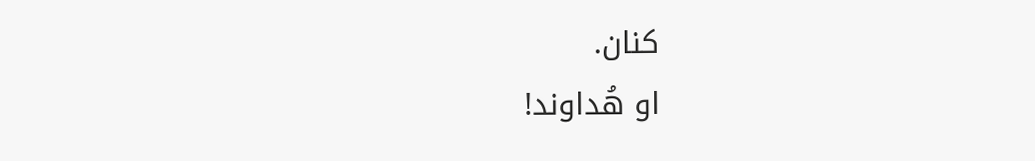کنان.
او هُداوند!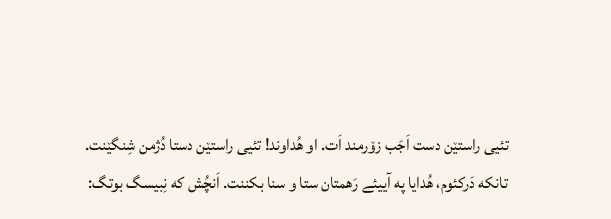تئیی راستێن دست اَجَب زۆرمند اَت. او هُداوند! تئیی راستێن دستا دُژمن شِنگێنت.
تانکه دَرکئوم، هُدایا په آییئے رَهمتان ستا و سنا بکننت. اَنچُش که نِبیسگ بوتگ: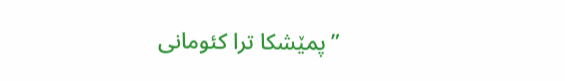”پمێشکا ترا کئومانی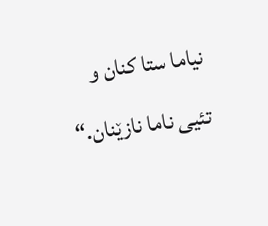نیاما ستا کنان و تئیی ناما نازێنان.“